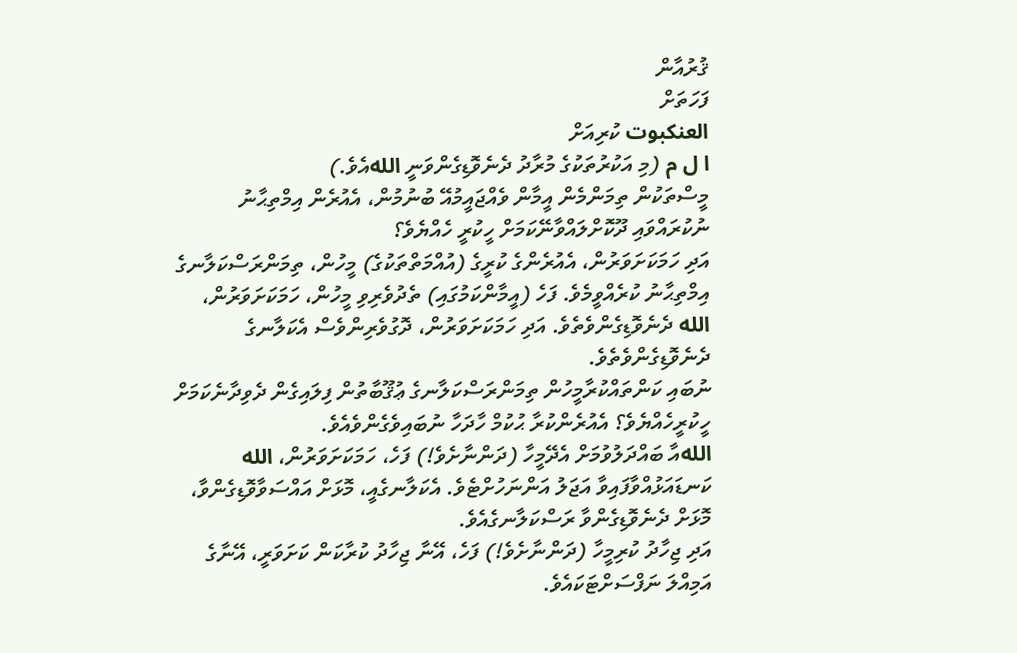ޤުރުއާން
ފަހަތަށް
العنكبوت ކުރިއަށް
ا ل م (މި އަކުރުތަކުގެ މުރާދު ދެނެވޮޑިގެންވަނީ اللهއެވެ.)
މީސްތަކުން ތިމަންމެން އީމާން ވެއްޖައީމުއޭ ބުނުމުން، އެއުރެން އިމްތިޙާނު ނުކުރައްވައި ދޫކޮށްލައްވާނޭކަމަށް ހީކުރީ ހެއްޔެވެ؟
އަދި ހަމަކަށަވަރުން، އެއުރެންގެ ކުރީގެ (އުއްމަތްތަކުގެ) މީހުން، ތިމަންރަސްކަލާނގެ އިމްތިޙާނު ކުރެއްވީމެވެ. ފަހެ (އީމާންކަމުގައި) ތެދުވެރިވި މީހުން، ހަމަކަށަވަރުން، الله ދެނެވޮޑިގެންވެތެވެ. އަދި ހަމަކަށަވަރުން، ދޮގުވެރިންވެސް އެކަލާނގެ ދެނެވޮޑިގެންވެތެވެ.
ނުބައި ކަންތައްކުރާމީހުން ތިމަންރަސްކަލާނގެ ޢުޤޫބާތުން ފިލައިގެން ދެވިދާނެކަމަށް ހީކުރީހެއްޔެވެ؟ އެއުރެންކުރާ ޙުކުމް ހާދަހާ ނުބައިވެގެންވެއެވެ.
اللهއާ ބައްދަލުވުމަށް އެދޭމީހާ (ދަންނާށެވެ!) ފަހެ، ހަމަކަށަވަރުން، الله ކަނޑައަޅުއްވާފައިވާ އަޖަލު އަންނަހުށްޓެވެ. އެކަލާނގެއީ، މޮޅަށް އައްސަވާވޮޑިގެންވާ، މޮޅަށް ދެނެވޮޑިގެންވާ ރަސްކަލާނގެއެވެ.
އަދި ޖިހާދު ކުރިމީހާ (ދަންނާށެވެ!) ފަހެ، އޭނާ ޖިހާދު ކުރާކަން ކަށަވަރީ، އޭނާގެ އަމިއްލަ ނަފްސަށްޓަކައެވެ.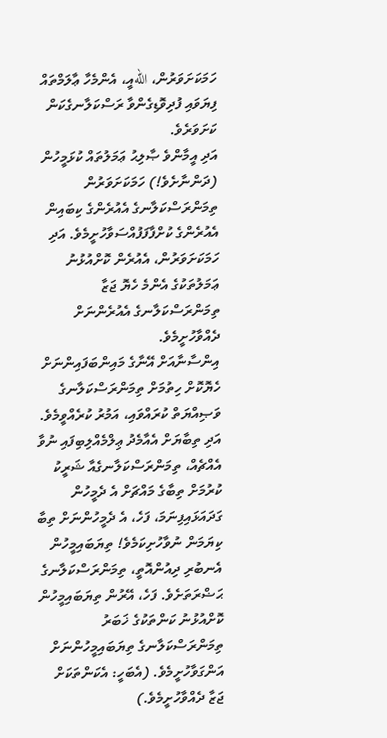ހަމަކަށަވަރުން، اللهއީ، އެންމެހާ ޢާލަމްތައް ފިޔަވައި ފުދިވޮޑިގެންވާ ރަސްކަލާނގެކަން ކަށަވަރެވެ.
އަދި އީމާންވެ ޞާލިޙު ޢަމަލުތައް ކުޅަމީހުން (ދަންނާށެވެ!) ހަމަކަށަވަރުން ތިމަންރަސްކަލާނގެ އެއުރެންގެ ކިބައިން އެއުރެންގެ ކުށްފާފަފުއްސަވާހުށީމެވެ. އަދި ހަމަކަށަވަރުން، އެއުރެން ކޮށްއުޅުނު ޢަމަލުތަކުގެ އެންމެ ހެޔޮ ޖަޒާ ތިމަންރަސްކަލާނގެ އެއުރެންނަށް ދެއްވާހުށީމެވެ.
އިންސާނާއަށް އޭނާގެ މައިންބަފައިންނަށް ހެޔޮކޮށް ހިތުމަށް ތިމަންރަސްކަލާނގެ ވަޞިއްޔަތް ކުރައްވައި، އަމުރު ކުރެއްވީމެވެ. އަދި ތިބާޔަށް އެއާމެދު ޢިލްމެއްލިބިފައި ނުވާ އެއްޗެއް، ތިމަންރަސްކަލާނގެއާ ޝަރީކު ކުރުމަށް ތިބާގެ މައްޗަށް އެ ދެމީހުން ގަދައަޅައިފިނަމަ، ފަހެ، އެ ދެމީހުންނަށް ތިބާ ކިޔަމަން ނުވާހުށިކަމެވެ! ތިޔަބައިމީހުން އެނބުރި ދިއުންއޮތީ، ތިމަންރަސްކަލާނގެ ޙަޟްރަތަށެވެ. ފަހެ، އޭރުން ތިޔަބައިމީހުން ކޮށްއުޅުނު ކަންތަކުގެ ޚަބަރު ތިމަންރަސްކަލާނގެ ތިޔަބައިމީހުންނަށް އަންގަވާހުށީމެވެ. (އެބަހީ: އެކަންތަކަށް ޖަޒާ ދެއްވާހުށީމެވެ.)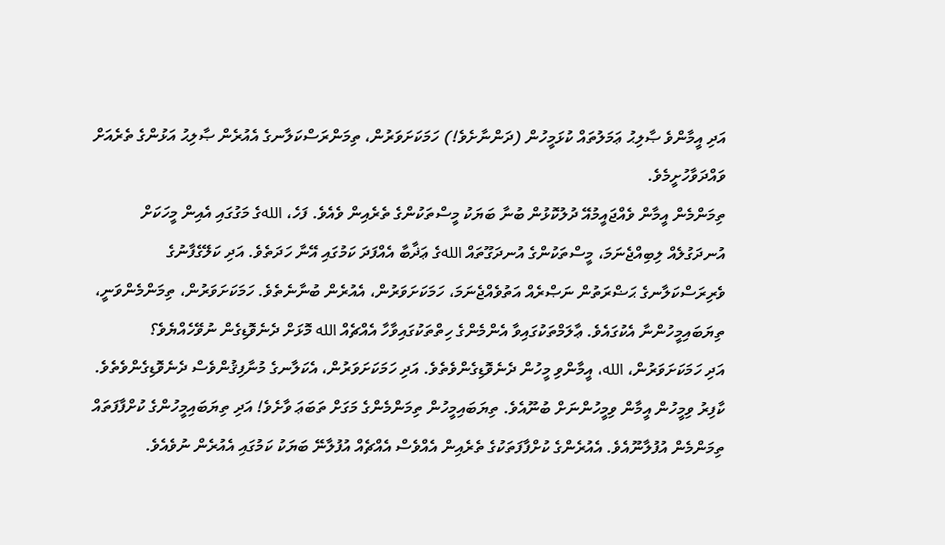އަދި އީމާންވެ ޞާލިޙު ޢަމަލުތައް ކުޅަމީހުން (ދަންނާށެވެ!) ހަމަކަށަވަރުން، ތިމަންރަސްކަލާނގެ އެއުރެން ޞާލިޙު އަޅުންގެ ތެރެއަށް ވައްދަވާހުށީމެވެ.
ތިމަންމެން އީމާން ވެއްޖައީމުއޭ ދުލުކޮޅުން ބުނާ ބަޔަކު މީސްތަކުންގެ ތެރެއިން ވެއެވެ. ފަހެ، اللهގެ މަގުގައި އެއިން މީހަކަށް އުނދަގުލެއް ލިބިއްޖެނަމަ، މީސްތަކުންގެ އުނދަގޫތައް اللهގެ ޢަޛާބާ އެއްފަދަ ކަމުގައި އޭނާ ހަދަތެވެ. އަދި ކަލޭގެފާނުގެ ވެރިރަސްކަލާނގެ ޙަޟްރަތުން ނަޞްރެއް އަތުވެއްޖެނަމަ، ހަމަކަށަވަރުން، އެއުރެން ބުނާނެތެވެ. ހަމަކަށަވަރުން، ތިމަންމެންވަނީ، ތިޔަބައިމީހުންނާ އެކުގައެވެ. ޢާލަމްތަކުގައިވާ އެންމެންގެ ހިތްތަކުގައިވާހާ އެއްޗެއް الله މޮޅަށް ދެނެވޮޑިގެން ނުވޭހެއްޔެވެ؟
އަދި ހަމަކަށަވަރުން، الله، އީމާންވި މީހުން ދެނެވޮޑިގެންވެތެވެ. އަދި ހަމަކަށަވަރުން، އެކަލާނގެ މުނާފިޤުންވެސް ދެނެވޮޑިގެންވެތެވެ.
ކާފިރު ވިމީހުން އީމާން ވިމީހުންނަށް ބުނޫއެވެ. ތިޔަބައިމީހުން ތިމަންމެންގެ މަގަށް ތަބަޢަ ވާށެވެ! އަދި ތިޔަބައިމީހުންގެ ކުށްފާފަތައް ތިމަންމެން އުފުލާނޫއެވެ. އެއުރެންގެ ކުށްފާފަތަކުގެ ތެރެއިން އެއްވެސް އެއްޗެއް އުފުލާނޭ ބަޔަކު ކަމުގައި އެއުރެން ނުވެއެވެ.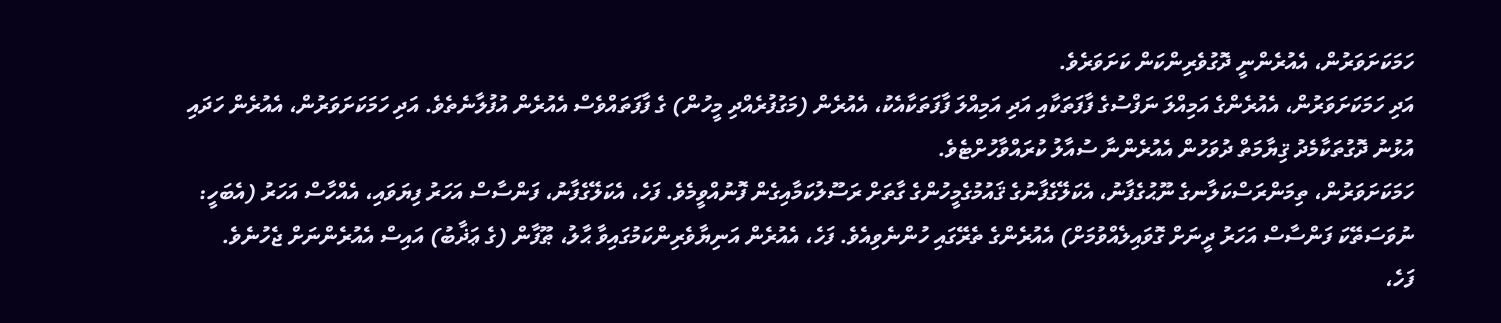ހަމަކަށަވަރުން، އެއުރެންނީ ދޮގުވެރިންކަން ކަށަވަރެވެ.
އަދި ހަމަކަށަވަރުން، އެއުރެންގެ އަމިއްލަ ނަފްސުގެ ފާފަތަކާއި އަދި އަމިއްލަ ފާފަތަކާއެކު، އެއުރެން (މަގުފުރެއްދި މީހުން) ގެ ފާފަތައްވެސް އެއުރެން އުފުލާނެތެވެ. އަދި ހަމަކަށަވަރުން، އެއުރެން ހަދައި އުޅުނު ދޮގުތަކާމެދު ޤިޔާމަތް ދުވަހުން އެއުރެންނާ ސުއާލު ކުރައްވާހުށްޓެވެ.
ހަމަކަށަވަރުން، ތިމަންރަސްކަލާނގެ ނޫޙުގެފާނު، އެކަލޭގެފާނުގެ ޤައުމުގެމީހުންގެ ގާތަށް ރަސޫލުކަމާއިގެން ފޮނުއްވީމެވެ. ފަހެ، އެކަލޭގެފާނު، ފަންސާސް އަހަރު ފިޔަވައި، އެއްހާސް އަހަރު (އެބަހީ: ނުވަސަތޭކަ ފަންސާސް އަހަރު ދީނަށް ގޮވައިލެއްވުމަށް) އެއުރެންގެ ތެރޭގައި ހުންނެވިއެވެ. ފަހެ، އެއުރެން އަނިޔާވެރިންކަމުގައިވާ ޙާލު، ޠޫފާން (ގެ ޢަޛާބު) އައިސް އެއުރެންނަށް ޖެހުނެވެ.
ފަހެ،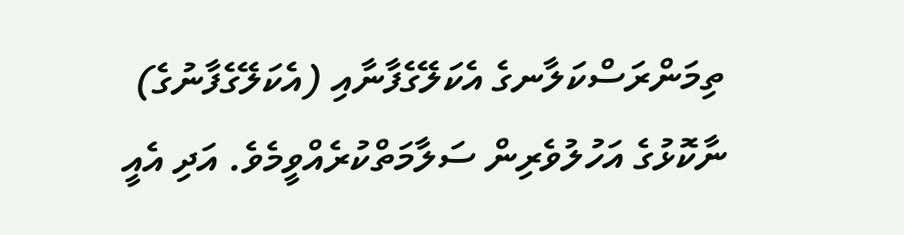ތިމަންރަސްކަލާނގެ އެކަލޭގެފާނާއި (އެކަލޭގެފާނުގެ) ނާކޮޅުގެ އަހުލުވެރިން ސަލާމަތްކުރެއްވީމެވެ. އަދި އެއީ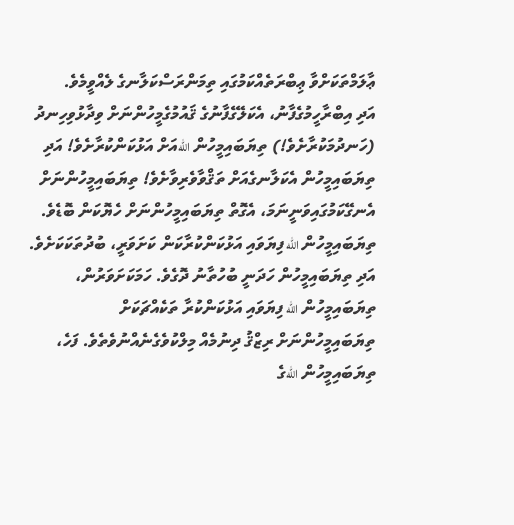ޢާލަމްތަކަށްވާ ޢިބްރަތެއްކަމުގައި ތިމަންރަސްކަލާނގެ ލެއްވީމެވެ.
އަދި އިބްރާހީމުގެފާނު، އެކަލޭގެފާނުގެ ޤައުމުގެމީހުންނަށް ވިދާޅުވިހިނދު (ހަނދުމަކުރާށެވެ!) ތިޔަބައިމީހުން اللهއަށް އަޅުކަންކުރާށެވެ! އަދި ތިޔަބައިމީހުން އެކަލާނގެއަށް ތަޤްވާވެރިވާށެވެ! ތިޔަބައިމީހުންނަށް އެނގޭކަމުގައިވަނީނަމަ، އެގޮތް ތިޔަބައިމީހުންނަށް ހެޔޮކަން ބޮޑެވެ.
ތިޔަބައިމީހުން الله ފިޔަވައި އަޅުކަންކުރާކަން ކަށަވަރީ، ބުދުތަކަކަށެވެ. އަދި ތިޔަބައިމީހުން ހަދަނީ ބުހުތާނު ދޮގެވެ. ހަމަކަށަވަރުން، ތިޔަބައިމީހުން الله ފިޔަވައި އަޅުކަންކުރާ ތަކެއްޗަކަށް ތިޔަބައިމީހުންނަށް ރިޒްޤު ދިނުމެއް މިލްކުވެގެނެއްނުވެތެވެ. ފަހެ، ތިޔަބައިމީހުން اللهގެ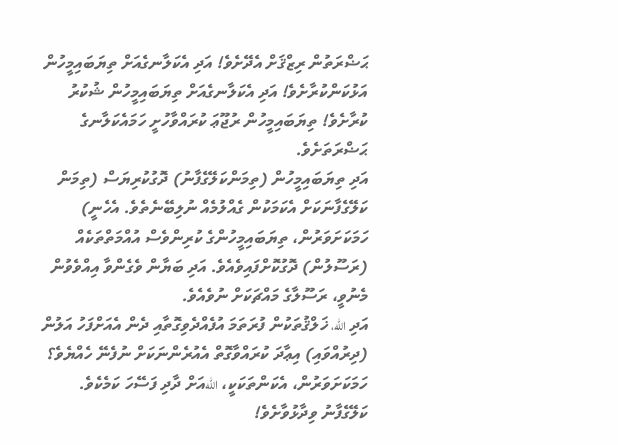ޙަޟްރަތުން ރިޒްޤަށް އެދޭށެވެ! އަދި އެކަލާނގެއަށް ތިޔަބައިމީހުން އަޅުކަންކުރާށެވެ! އަދި އެކަލާނގެއަށް ތިޔަބައިމީހުން ޝުކުރު ކުރާށެވެ! ތިޔަބައިމީހުން ރުޖޫޢަ ކުރައްވާހުށީ ހަމައެކަލާނގެ ޙަޟްރަތަށެވެ.
އަދި ތިޔަބައިމީހުން (ތިމަންކަލޭގެފާނު) ދޮގުކުރިޔަސް (ތިމަން ކަލޭގެފާނަކަށް އެކަމަކުން ގެއްލުމެއް ނުލިބޭނެތެވެ. އެހެނީ) ހަމަކަށަވަރުން، ތިޔަބައިމީހުންގެ ކުރިންވެސް އުއްމަތްތަކެއް (ރަސޫލުން) ދޮގުކޮށްފައިވެއެވެ. އަދި ބަޔާން ވެގެންވާ އިއްވެވުން މެނުވީ، ރަސޫލާގެ މައްޗަކަށް ނުވެއެވެ.
އަދި الله، ޚަލްޤުތަކުން ފުރަތަމަ އުފެއްދެވިގޮތާއި ދެން އެއަށްފަހު އަލުން (ދިރުއްވައި) އިޢާދަ ކުރައްވާގޮތް އެއުރެންނަކަށް ނުފެނޭ ހެއްޔެވެ؟ ހަމަކަށަވަރުން، އެކަންތަކަކީ، اللهއަށް ދާދި ފަސޭހަ ކަމެކެވެ.
ކަލޭގެފާނު ވިދާޅުވާށެވެ!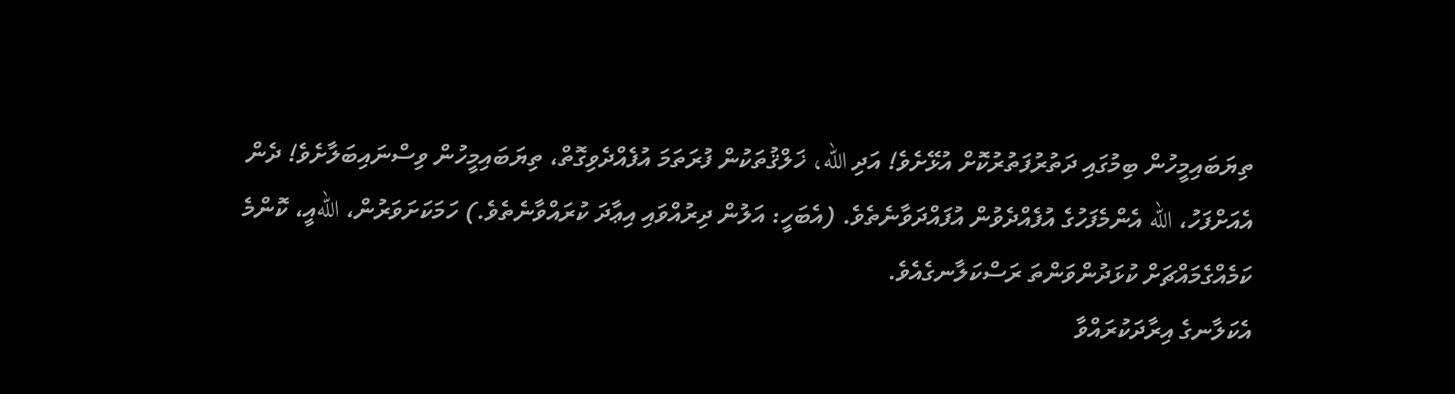ތިޔަބައިމީހުން ބިމުގައި ދަތުރުފަތުރުކޮށް އުޅޭށެވެ! އަދި الله، ޚަލްޤުތަކުން ފުރަތަމަ އުފެއްދެވިގޮތް، ތިޔަބައިމީހުން ވިސްނައިބަލާށެވެ! ދެން އެއަށްފަހު، الله އެންމެފަހުގެ އުފެއްދެވުން އުފައްދަވާނެތެވެ. (އެބަހީ: އަލުން ދިރުއްވައި އިޢާދަ ކުރައްވާނެތެވެ.) ހަމަކަށަވަރުން، اللهއީ، ކޮންމެ ކަމެއްގެމައްޗަށް ކުޅަދުންވަންތަ ރަސްކަލާނގެއެވެ.
އެކަލާނގެ އިރާދަކުރައްވާ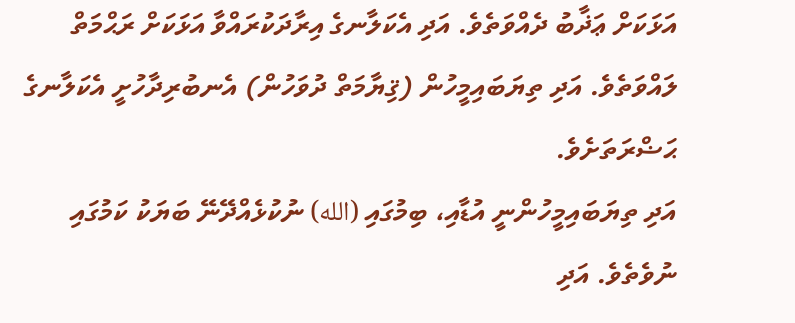އަޅަކަށް ޢަޛާބު ދެއްވަތެވެ. އަދި އެކަލާނގެ އިރާދަކުރައްވާ އަޅަކަށް ރަޙްމަތް ލައްވަތެވެ. އަދި ތިޔަބައިމީހުން (ޤިޔާމަތް ދުވަހުން) އެނބުރިދާހުށީ އެކަލާނގެ ޙަޟްރަތަށެވެ.
އަދި ތިޔަބައިމީހުންނީ އުޑާއި، ބިމުގައި (الله) ނުކުޅެއްދޭނޭ ބަޔަކު ކަމުގައި ނުވެތެވެ. އަދި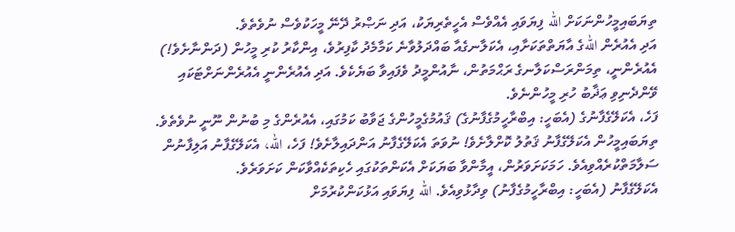ތިޔަބައިމީހުންނަކަށް الله ފިޔަވައި އެއްވެސް އެހީތެރިޔަކު، އަދި ނަޞްރު ދޭނޭ މީހަކުވެސް ނުވެތެވެ.
އަދި އެއުރެން اللهގެ އާޔަތްތަކަށާއި، އެކަލާނގެއާ ބައްދަލުވާނެ ކަމާމެދު ކާފިރުވެ، އިންކާރު ކުރި މީހުން (ދަންނާށެވެ!) އެއުރެންނީ، ތިމަންރަސްކަލާނގެ ރަޙްމަތުން، ނާއުންމީދު ވެފައިވާ ބަޔެކެވެ. އަދި އެއުރެންނީ އެއުރެންނަށްޓަކައި ވޭންދެނިވި ޢަޛާބު ހުރި މީހުންނެވެ.
ފަހެ، އެކަލޭގެފާނުގެ (އެބަހީ: އިބްރާހީމުގެފާނުގެ) ޤައުމުގެމީހުންގެ ޖަވާބު ކަމުގައި، އެއުރެންގެ މި ބުނުން ނޫނީ ނުވެތެވެ. ތިޔަބައިމީހުން އެކަލޭގެފާނު ޤަތުލު ކޮށްލާށެވެ! ނުވަތަ އެކަލޭގެފާނު އަންދައިލާށެވެ! ފަހެ، الله، އެކަލޭގެފާނު އަލިފާނުން ސަލާމަތްކުރެއްވިއެވެ. ހަމަކަށަވަރުން، އީމާންވާ ބަޔަކަށް އެކަންތަކުގައި ހެކިތަކެއްވާކަން ކަށަވަރެވެ.
އެކަލޭގެފާނު (އެބަހީ: އިބްރާހީމުގެފާނު) ވިދާޅުވިއެވެ. الله ފިޔަވައި އަޅުކަންކުރުމަށް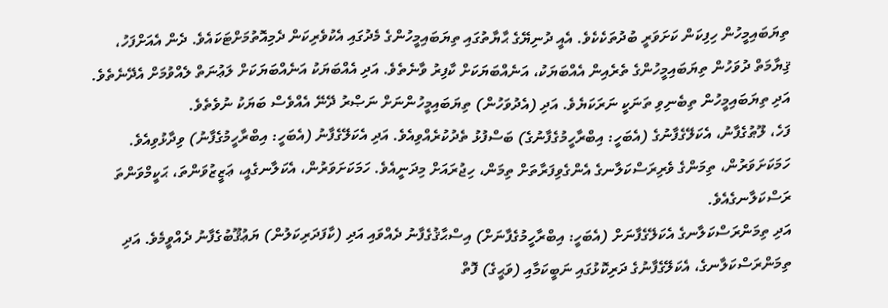ތިޔަބައިމީހުން ހިފިކަން ކަށަވަރީ ބުދުތަކެކެވެ. އެއީ ދުނިޔޭގެ ޙާޔާތުގައި ތިޔަބައިމީހުންގެ މެދުގައި އެކުވެރިކަން ދެމިއޮތުމަށްޓަކައެވެ. ދެން އެއަށްފަހު، ޤިޔާމަތް ދުވަހުން ތިޔަބައިމީހުންގެ ތެރެއިން އެއްބަޔަކު، އަނެއްބަޔަކަށް ކާފިރު ވާނެތެވެ. އަދި އެއްބަޔަކު އަނެއްބަޔަކަށް ލަޢުނަތް ލެއްވުމަށް އެދޭނެތެވެ. އަދި ތިޔަބައިމީހުން ތިބެނިވި ތަނަކީ ނަރަކަޔެވެ. އަދި (އެދުވަހުން) ތިޔަބައިމީހުންނަށް ނަޞްރު ދޭނޭ އެއްވެސް ބަޔަކު ނުވެތެވެ.
ފަހެ، ލޫޠުގެފާނު، އެކަލޭގެފާނުގެ (އެބަހީ: އިބްރާހީމުގެފާނުގެ) ބަސްފުޅު ތެދުކުރެއްވިއެވެ. އަދި އެކަލޭގެފާނު (އެބަހީ: އިބްރާހީމުގެފާނު) ވިދާޅުވިއެވެ. ހަމަކަށަވަރުން، ތިމަންގެ ވެރިރަސްކަލާނގެ އެންގެވިފަރާތަށް ތިމަން، ހިޖުރައަށް މިދަނީއެވެ. ހަމަކަށަވަރުން، އެކަލާނގެއީ، ޢަޒީޒުވަންތަ، ޙަކީމްވަންތަ ރަސްކަލާނގެއެވެ.
އަދި ތިމަންރަސްކަލާނގެ އެކަލޭގެފާނަށް (އެބަހީ: އިބްރާހީމުގެފާނަށް) އިސްޙާޤުގެފާނު ދެއްވައި އަދި (ކާފަދަރިކަލުން) ޔަޢުޤޫބުގެފާނު ދެއްވީމެވެ. އަދި ތިމަންރަސްކަލާނގެ، އެކަލޭގެފާނުގެ ދަރިކޮޅުގައި ނަބީކަމާއި (ވަޙީގެ) ފޮތް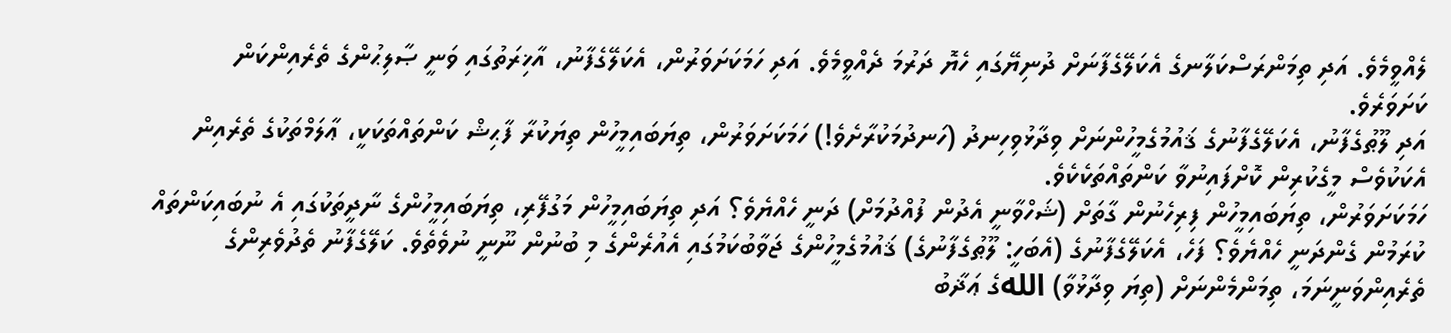ލެއްވީމެވެ. އަދި ތިމަންރަސްކަލާނގެ އެކަލޭގެފާނަށް ދުނިޔޭގައި ހެޔޮ ދަރުމަ ދެއްވީމެވެ. އަދި ހަމަކަށަވަރުން، އެކަލޭގެފާނު، އާޚިރަތުގައި ވަނީ ޞާލިޙުންގެ ތެރެއިންކަން ކަށަވަރެވެ.
އަދި ލޫޠުގެފާނު، އެކަލޭގެފާނުގެ ޤައުމުގެމީހުންނަށް ވިދާޅުވިހިނދު (ހަނދުމަކުރާށެވެ!) ހަމަކަށަވަރުން، ތިޔަބައިމީހުން ތިޔަކުރާ ފާޙިޝް ކަންތައްތަކަކީ، ޢާލަމްތަކުގެ ތެރެއިން އެކަކުވެސް މީގެކުރިން ކޮށްފައިނުވާ ކަންތައްތަކެކެވެ.
ހަމަކަށަވަރުން، ތިޔަބައިމީހުން ފިރިހެނުން ގާތަށް (ޝަހްވާނީ އެދުން ފުއްދުމަށް) ދަނީ ހެއްޔެވެ؟ އަދި ތިޔަބައިމީހުން މަގުފޭރި، ތިޔަބައިމީހުންގެ ނާދީތަކުގައި އެ ނުބައިކަންތައް ކުރަމުން ގެންދަނީ ހެއްޔެވެ؟ ފަހެ، އެކަލޭގެފާނުގެ (އެބަހީ: ލޫޠުގެފާނުގެ) ޤައުމުގެމީހުންގެ ޖަވާބުކަމުގައި އެއުރެންގެ މި ބުނުން ނޫނީ ނުވެތެވެ. ކަލޭގެފާނު ތެދުވެރިންގެ ތެރެއިންވަނީނަމަ، ތިމަންމެންނަށް (ތިޔަ ވިދާޅުވާ) اللهގެ ޢަޛާބު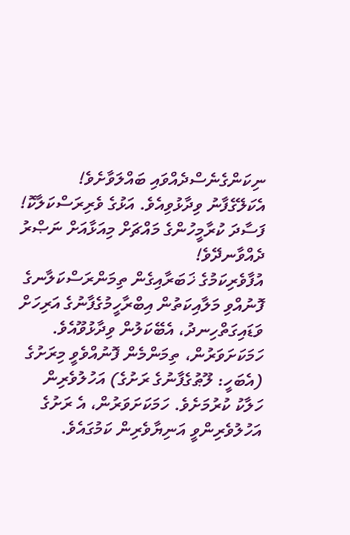ނިކަންގެނެސްދެއްވައި ބައްލަވާށެވެ!
އެކަލޭގެފާނު ވިދާޅުވިއެވެ. އަޅުގެ ވެރިރަސްކަލާކޮ! ފަސާދަ ކުރާމީހުންގެ މައްޗަށް މިއަޅާއަށް ނަޞްރު ދެއްވާނދޭވެ!
އުފާވެރިކަމުގެ ޚަބަރާއިގެން ތިމަންރަސްކަލާނގެ ފޮނުއްވި މަލާއިކަތުން އިބްރާހީމުގެފާނުގެ އަރިހަށް ވަޑައިގަތްހިނދު، އެބޭކަލުން ވިދާޅުވޫއެވެ. ހަމަކަށަވަރުން، ތިމަންމެން ފޮނުއްވެވީ މިރަށުގެ (އެބަހީ: ލޫޠުގެފާނުގެ ރަށުގެ) އަހުލުވެރިން ހަލާކު ކުރުމަށެވެ. ހަމަކަށަވަރުން، އެ ރަށުގެ އަހުލުވެރިންވީ އަނިޔާވެރިން ކަމުގައެވެ.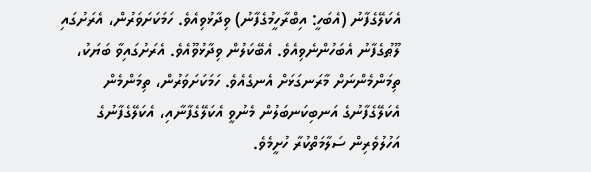އެކަލޭގެފާނު (އެބަހީ: އިބްރާހީމުގެފާނު) ވިދާޅުވިއެވެ. ހަމަކަށަވަރުން، އެރަށުގައި ލޫޠުގެފާނު އެބަހުންނެވިއެވެ. އެބޭކަލުން ވިދާޅުވޫއެވެ. އެރަށުގައިވާ ބަޔަކު، ތިމަންމެންނަށް މާރަނގަޅަށް އެނގެއެވެ. ހަމަކަށަވަރުން، ތިމަންމެން އެކަލޭގެފާނުގެ އަނބިކަނބަލުން މެނުވީ އެކަލޭގެފާނާއި، އެކަލޭގެފާނުގެ އަހުލުވެރިން ސަލާމަތްކުރާ ހުށީމެވެ.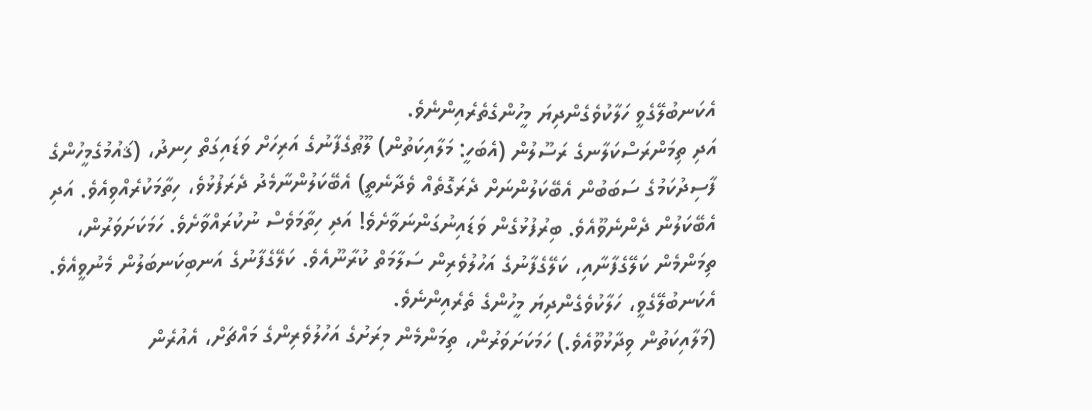އެކަނބުލޭގެވީ ހަލާކުވެގެންދިޔަ މީހުންގެތެރެއިންނެވެ.
އަދި ތިމަންރަސްކަލާނގެ ރަސޫލުން (އެބަހީ: މަލާއިކަތުން) ލޫޠުގެފާނުގެ އަރިހަށް ވަޑައިގަތް ހިނދު، (ޤައުމުގެމީހުންގެ ފާސިދުކަމުގެ ސަބަބުން އެބޭކަލުންނަށް ދެރަގޮތެއް ވެދާނެތީ) އެބޭކަލުންނާމެދު ދެރަފުޅުވެ، ހިތާމަކުރެއްވިއެވެ. އަދި އެބޭކަލުން ދެންނެވޫއެވެ. ބިރުފުޅުގެން ވަޑައިނުގަންނަވާށެވެ! އަދި ހިތާމަވެސް ނުކުރައްވާށެވެ. ހަމަކަށަވަރުން، ތިމަންމެން ކަލޭގެފާނާއި، ކަލޭގެފާނުގެ އަހުލުވެރިން ސަލާމަތް ކުރާނޫއެވެ. ކަލޭގެފާނުގެ އަނބިކަނބަލުން މެނުވީއެވެ. އެކަނބުލޭގެވީ، ހަލާކުވެގެންދިޔަ މީހުންގެ ތެރެއިންނެވެ.
(މަލާއިކަތުން ވިދާޅުވޫއެވެ.) ހަމަކަށަވަރުން، ތިމަންމެން މިރަށުގެ އަހުލުވެރިންގެ މައްޗަށް، އެއުރެން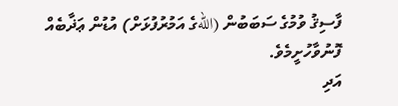ފާސިޤު ވުމުގެ ސަބަބުން (اللهގެ އަމުރުފުޅަށް) އުޑުން ޢަޛާބެއް ފޮނުވާހުށީމެވެ.
އަދި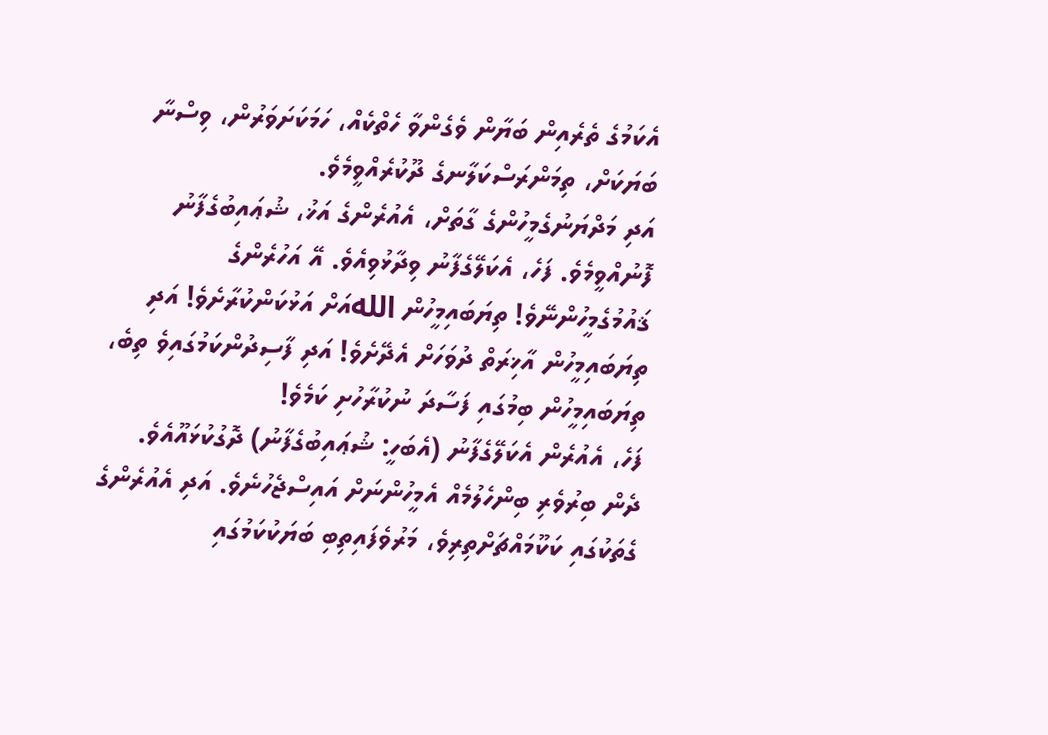އެކަމުގެ ތެރެއިން ބަޔާން ވެގެންވާ ހެތްކެއް، ހަމަކަށަވަރުން، ވިސްނާ ބަޔަކަށް، ތިމަންރަސްކަލާނގެ ދޫކުރެއްވީމެވެ.
އަދި މަދްޔަނުގެމީހުންގެ ގާތަށް، އެއުރެންގެ އަޚު، ޝުޢައިބުގެފާނު ފޮނުއްވީމެވެ. ފަހެ، އެކަލޭގެފާނު ވިދާޅުވިއެވެ. އޭ އަހުރެންގެ ޤައުމުގެމީހުންނޭވެ! ތިޔަބައިމީހުން اللهއަށް އަޅުކަންކުރާށެވެ! އަދި ތިޔަބައިމީހުން އާޚިރަތް ދުވަހަށް އެދޭށެވެ! އަދި ފާސިދުންކަމުގައިވެ ތިބެ، ތިޔަބައިމީހުން ބިމުގައި ފަސާދަ ނުކުރާހުށި ކަމެވެ!
ފަހެ، އެއުރެން އެކަލޭގެފާނު (އެބަހީ: ޝުޢައިބުގެފާނު) ދޮގުކުޅައޫއެވެ. ދެން ބިރުވެރި ބިންހެލުމެއް އެމީހުންނަށް އައިސްޖެހުނެވެ. އަދި އެއުރެންގެ ގެތަކުގައި ކަކޫމައްޗަށްތިރިވެ، މަރުވެފައިތިބި ބަޔަކުކަމުގައި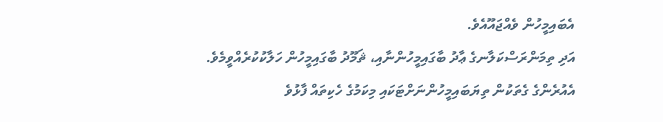އެބައިމީހުން ވެއްޖައޫއެވެ.
އަދި ތިމަންރަސްކަލާނގެ ޢާދު ބާގައިމީހުންނާއި، ޘަމޫދު ބާގައިމީހުން ހަލާކުކުރެއްވީމެވެ. އެއުރެންގެ ގެތަކުން ތިޔަބައިމީހުންނަށްޓަކައި މިކަމުގެ ހެކިތައް ފާޅުވެ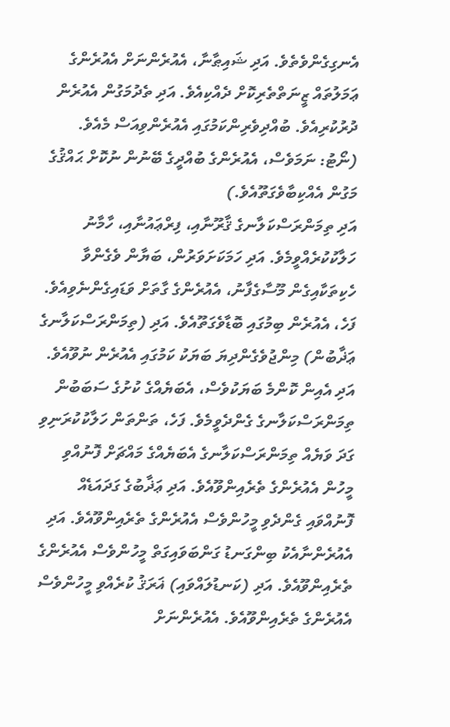އެނގިގެންވެތެވެ. އަދި ޝައިޠާނާ، އެއުރެންނަށް އެއުރެންގެ ޢަމަލުތައް ޒީނަތްތެރިކޮށް ދެއްކިއެވެ. އަދި ތެދުމަގުން އެއުރެން ދުރުކުރިއެވެ. ބުއްދިވެރިންކަމުގައި އެއުރެންވިއަސް މެއެވެ. (ނޯޓު: ނަމަވެސް، އެއުރެންގެ ބުއްދީގެ ބޭނުން ނުކޮށް ޙައްޤުގެ މަގުން އެއްކިބާވެގަތޫއެވެ.)
އަދި ތިމަންރަސްކަލާނގެ ޤާރޫނާއި، ފިރްޢައުނާއި، ހާމާނު ހަލާކުކުރެއްވީމެވެ. އަދި ހަމަކަށަވަރުން، ބަޔާން ވެގެންވާ ހެކިތަކާއިގެން މޫސާގެފާނު، އެއުރެންގެ ގާތަށް ވަޑައިގެންނެވިއެވެ. ފަހެ، އެއުރެން ބިމުގައި ބޮޑާވެގަތޫއެވެ. އަދި (ތިމަންރަސްކަލާނގެ ޢަޛާބުން) މިންޖުވެގެންދިޔަ ބަޔަކު ކަމުގައި އެއުރެން ނުވޫއެވެ.
އަދި އެއިން ކޮންމެ ބަޔަކުވެސް، އެބަޔެއްގެ ކުށުގެ ސަބަބުން ތިމަންރަސްކަލާނގެ ގެންދެވީމެވެ. ފަހެ، ތަންތަން ހަލާކުކުރަނިވި ގަދަ ވަޔެއް ތިމަންރަސްކަލާނގެ އެބަޔެއްގެ މައްޗަށް ފޮނުއްވި މީހުން އެއުރެންގެ ތެރެއިންވޫއެވެ. އަދި ޢަޛާބުގެ ގަދައަޑެއް ފޮނުއްވައި ގެންދެވި މީހުންވެސް އެއުރެންގެ ތެރެއިންވޫއެވެ. އަދި އެއުރެންނާއެކު ބިންގަނޑު ގަންބަވައިގަތް މީހުންވެސް އެއުރެންގެ ތެރެއިންވޫއެވެ. އަދި (ކަނޑުލައްވައި) ޣަރަޤު ކުރެއްވި މީހުންވެސް އެއުރެންގެ ތެރެއިންވޫއެވެ. އެއުރެންނަށް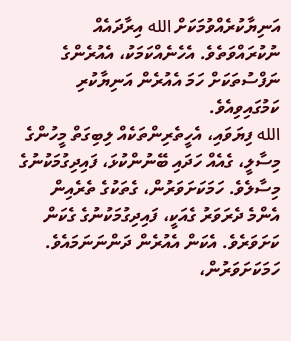އަނިޔާކުރެއްވުމަކަށް الله އިރާދައެއް ނުކުރައްވަތެވެ. އެހެނެއްކަމަކު، އެއުރެންގެ ނަފްސުތަކަށް ހަމަ އެއުރެން އަނިޔާކުރި ކަމުގައިވިއެވެ.
الله ފިޔަވައި، އެހީތެރިންތަކެއް ލިބިގަތް މީހުންގެ މިސާލީ، ގެއެއް ހަދައި ބޭނުންކުޅަ، ފައިދިގުމަކުނުގެ މިސާލެވެ. ހަމަކަށަވަރުން، ގެތަކުގެ ތެރެއިން އެންމެ ދެރަވަރު ގެއަކީ، ފައިދިގުމަކުނުގެ ގެކަން ކަށަވަރެވެ. އެކަން އެއުރެން ދަންނަނަމައެވެ.
ހަމަކަށަވަރުން،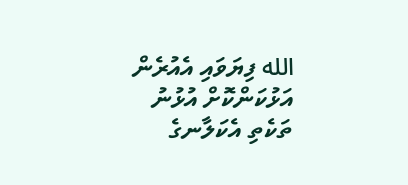الله ފިޔަވައި އެއުރެން އަޅުކަންކޮށް އުޅުނު ތަކެތި އެކަލާނގެ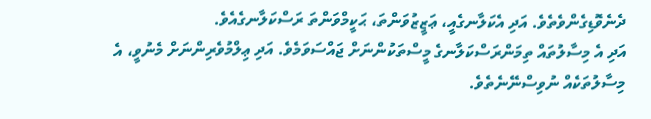ދެނެވޮޑިގެންވެތެވެ. އަދި އެކަލާނގެއީ، ޢަޒީޒުވަންތަ، ޙަކީމްވަންތަ ރަސްކަލާނގެއެވެ.
އަދި އެ މިސާލުތައް ތިމަންރަސްކަލާނގެ މީސްތަކުންނަށް ޖައްސަވަމެވެ. އަދި ޢިލްމުވެރިންނަށް މެނުވީ، އެ މިސާލުތަކެއް ނުވިސްނޭނެތެވެ.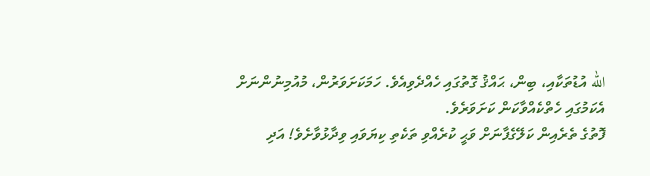الله އުޑުތަކާއި، ބިން، ޙައްޤު ގޮތުގައި ހެއްދެވިއެވެ. ހަމަކަށަވަރުން، މުއުމިނުންނަށް އެކަމުގައި ހެތްކެއްވާކަން ކަށަވަރެވެ.
ފޮތުގެ ތެރެއިން ކަލޭގެފާނަށް ވަޙީ ކުރެއްވި ތަކެތި ކިޔަވައި ވިދާޅުވާށެވެ! އަދި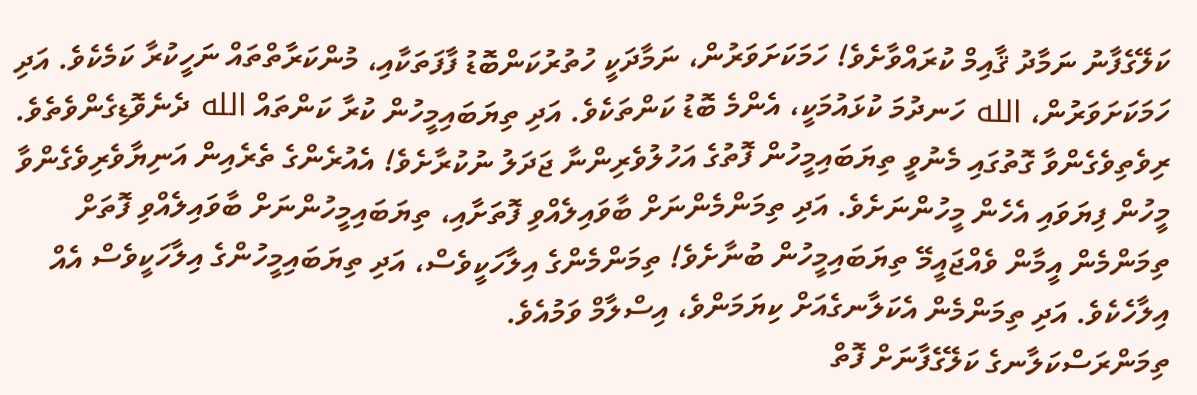ކަލޭގެފާނު ނަމާދު ޤާއިމް ކުރައްވާށެވެ! ހަމަކަށަވަރުން، ނަމާދަކީ ހުތުރުކަންބޮޑު ފާފަތަކާއި، މުންކަރާތްތައް ނަހީކުރާ ކަމެކެވެ. އަދި ހަމަކަށަވަރުން، الله ހަނދުމަ ކުޅައުމަކީ، އެންމެ ބޮޑު ކަންތަކެވެ. އަދި ތިޔަބައިމީހުން ކުރާ ކަންތައް الله ދެނެވޮޑިގެންވެތެވެ.
ރިވެތިވެގެންވާ ގޮތުގައި މެނުވީ ތިޔަބައިމީހުން ފޮތުގެ އަހުލުވެރިންނާ ޖަދަލު ނުކުރާށެވެ! އެއުރެންގެ ތެރެއިން އަނިޔާވެރިވެގެންވާ މީހުން ފިޔަވައި އެހެން މީހުންނަށެވެ. އަދި ތިމަންމެންނަށް ބާވައިލެއްވި ފޮތަށާއި، ތިޔަބައިމީހުންނަށް ބާވައިލެއްވި ފޮތަށް ތިމަންމެން އީމާން ވެއްޖައީމޭ ތިޔަބައިމީހުން ބުނާށެވެ! ތިމަންމެންގެ އިލާހަކީވެސް، އަދި ތިޔަބައިމީހުންގެ އިލާހަކީވެސް އެއް އިލާހެކެވެ. އަދި ތިމަންމެން އެކަލާނގެއަށް ކިޔަމަންވެ، އިސްލާމް ވަމުއެވެ.
ތިމަންރަސްކަލާނގެ ކަލޭގެފާނަށް ފޮތް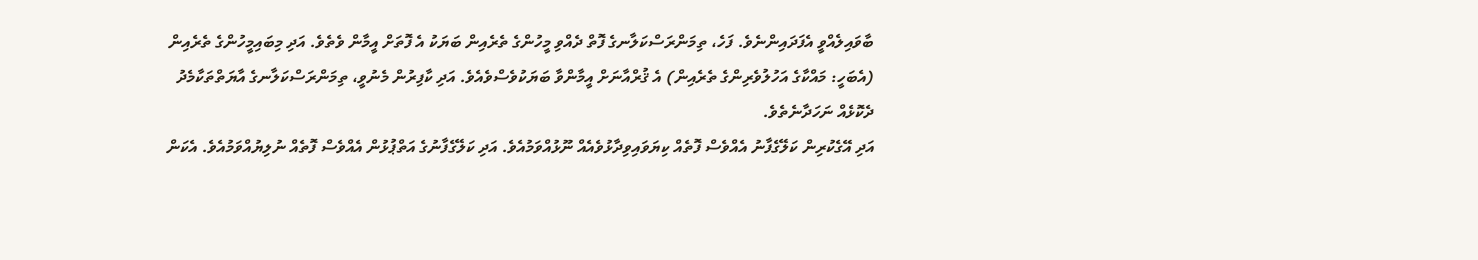ބާވައިލެއްވީ އެފަދައިންނެވެ. ފަހެ، ތިމަންރަސްކަލާނގެ ފޮތް ދެއްވި މީހުންގެ ތެރެއިން ބަޔަކު އެ ފޮތަށް އީމާން ވެތެވެ. އަދި މިބައިމީހުންގެ ތެރެއިން (އެބަހީ: މައްކާގެ އަހުލުވެރިންގެ ތެރެއިން) އެ ޤުރްއާނަށް އީމާންވާ ބަޔަކުވެސްވެއެވެ. އަދި ކާފިރުން މެނުވީ، ތިމަންރަސްކަލާނގެ އާޔަތްތަކާމެދު ދެކޮޅެއް ނަހަދާނެތެވެ.
އަދި އޭގެކުރިން ކަލޭގެފާނު އެއްވެސް ފޮތެއް ކިޔަވައިވިދާޅުވެއެއް ނޫޅުއްވަމުއެވެ. އަދި ކަލޭގެފާނުގެ އަތްޕުޅުން އެއްވެސް ފޮތެއް ނުލިޔުއްވަމުއެވެ. އެކަން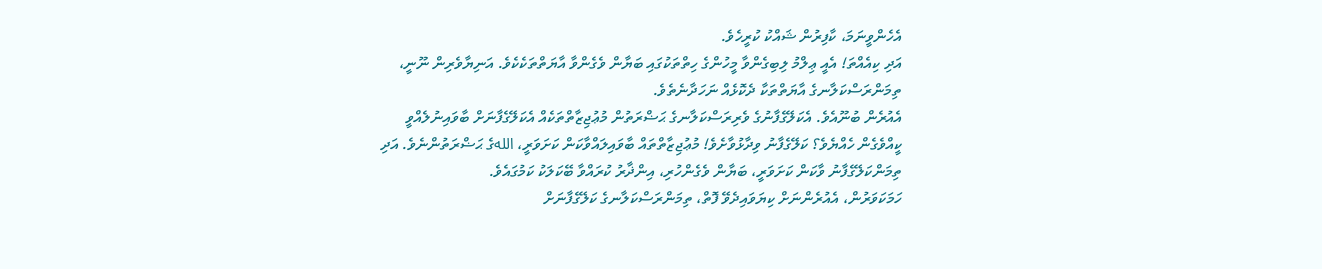އެހެންވީނަމަ، ކާފިރުން ޝައްކު ކުރީހެވެ.
އަދި ކިއެއްތަ! އެއީ ޢިލްމު ލިބިގެންވާ މީހުންގެ ހިތްތަކުގައި ބަޔާން ވެގެންވާ އާޔަތްތަކެކެވެ. އަނިޔާވެރިން ނޫނީ، ތިމަންރަސްކަލާނގެ އާޔަތްތަކާ ދެކޮޅެއް ނަހަދާނެތެވެ.
އެއުރެން ބުނޫއެވެ. އެކަލޭގެފާނުގެ ވެރިރަސްކަލާނގެ ޙަޟްރަތުން މުޢުޖިޒާތްތަކެއް އެކަލޭގެފާނަށް ބާވައިނުލެއްވީ ކީއްވެގެން ހެއްޔެވެ؟ ކަލޭގެފާނު ވިދާޅުވާށެވެ! މުޢުޖިޒާތްތައް ބާވައިލައްވާކަން ކަށަވަރީ، اللهގެ ޙަޟްރަތުންނެވެ. އަދި ތިމަންކަލޭގެފާނު ވާކަން ކަށަވަރީ، ބަޔާން ވެގެންހުރި، އިންޛާރު ކުރައްވާ ބޭކަލަކު ކަމުގައެވެ.
ހަމަކަވަރުން، އެއުރެންނަށް ކިޔަވައިދެވޭ ފޮތް، ތިމަންރަސްކަލާނގެ ކަލޭގެފާނަށް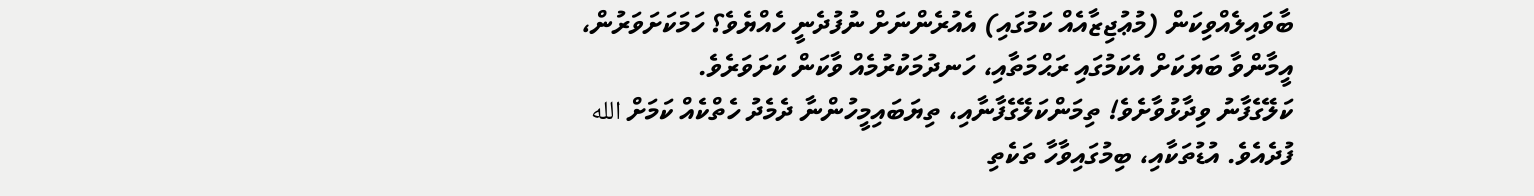ބާވައިލެއްވިކަން (މުޢުޖިޒާއެއް ކަމުގައި) އެއުރެންނަށް ނުފުދެނީ ހެއްޔެވެ؟ ހަމަކަށަވަރުން، އީމާންވާ ބަޔަކަށް އެކަމުގައި ރަޙްމަތާއި، ހަނދުމަކުރުމެއް ވާކަން ކަށަވަރެވެ.
ކަލޭގެފާނު ވިދާޅުވާށެވެ! ތިމަންކަލޭގެފާނާއި، ތިޔަބައިމީހުންނާ ދެމެދު ހެތްކެއް ކަމަށް الله ފުދެއެވެ. އުޑުތަކާއި، ބިމުގައިވާހާ ތަކެތި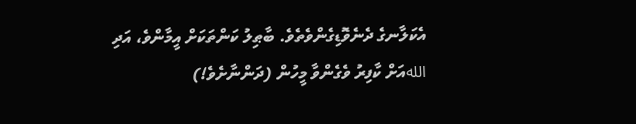އެކަލާނގެ ދެނެވޮޑިގެންވެތެވެ. ބާޠިލު ކަންތަކަށް އީމާންވެ، އަދި اللهއަށް ކާފިރު ވެގެންވާ މީހުން (ދަންނާށެވެ!)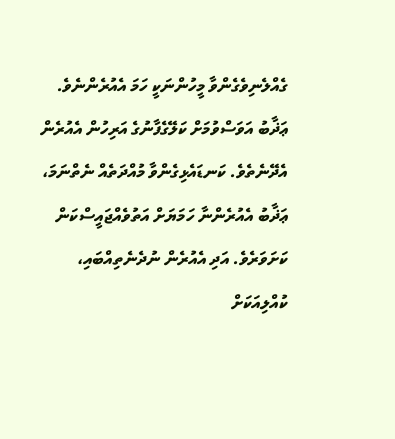ގެއްލެނިވެގެންވާ މީހުންނަކީ ހަމަ އެއުރެންނެވެ.
ޢަޛާބު އަވަސްވުމަށް ކަލޭގެފާނުގެ އަރިހުން އެއުރެން އެދޭނެތެވެ. ކަނޑައެޅިގެންވާ މުއްދަތެއް ނެތްނަމަ، ޢަޛާބު އެއުރެންނާ ހަމަޔަށް އަތުވެއްޖައީސްކަން ކަށަވަރެވެ. އަދި އެއުރެން ނުދެނެތިއްބައި، ކުއްލިއަކަށް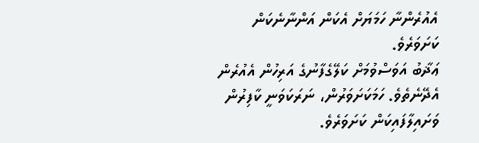އެއުރެންނާ ހަމަޔަށް އެކަން އަންނާނެކަން ކަށަވަރެވެ.
ޢަޛާބު އަވަސްވުމަށް ކަލޭގެފާނުގެ އަރިހުން އެއުރެން އެދޭނެތެވެ. ހަމަކަށަވަރުން، ނަރަކަވަނީ ކާފިރުން ވަށައިލާފައިކަން ކަށަވަރެވެ.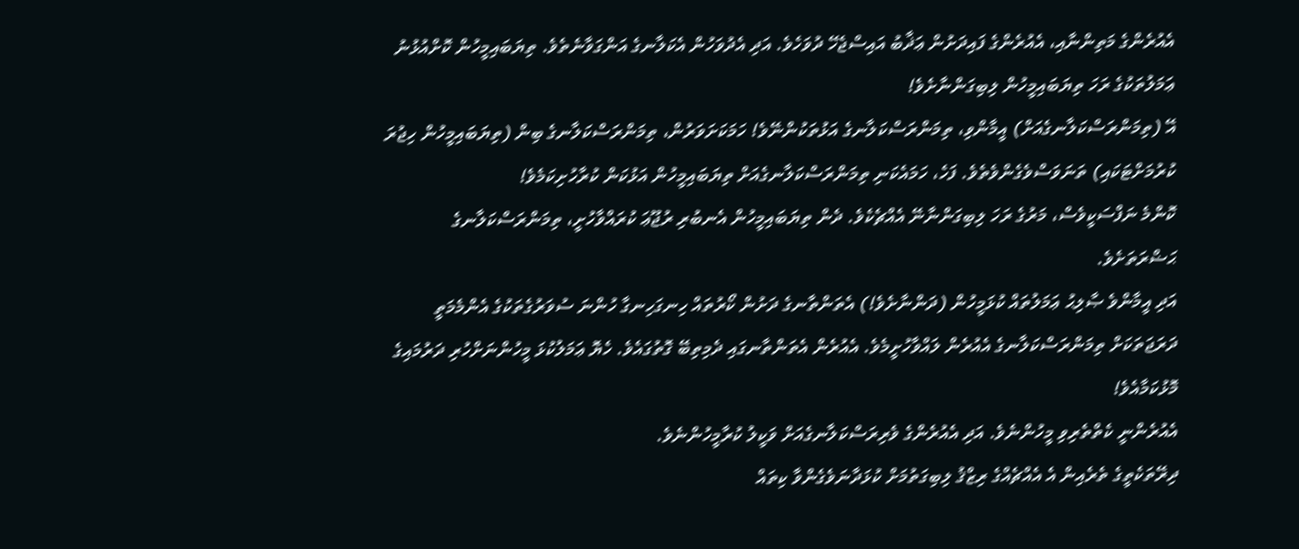އެއުރެންގެ މަތިންނާއި، އެއުރެންގެ ފައިދަށުން ޢަޛާބު އައިސްޖެހޭ ދުވަހެވެ. އަދި އެދުވަހުން އެކަލާނގެ އަންގަވާނެތެވެ. ތިޔަބައިމީހުން ކޮށްއުޅުނު ޢަމަލުތަކުގެ ރަހަ ތިޔަބައިމީހުން ލިބިގަންނާށެވެ!
އޭ (ތިމަންރަސްކަލާނގެއަށް) އީމާންވި، ތިމަންރަސްކަލާނގެ އަޅުތަކުންނޭވެ! ހަމަކަށަވަރުން، ތިމަންރަސްކަލާނގެ ބިން (ތިޔަބައިމީހުން ހިޖުރަ ކުރުމަށްޓަކައި) ތަނަވަސްވެގެންވެތެވެ. ފަހެ، ހަމައެކަނި ތިމަންރަސްކަލާނގެއަށް ތިޔަބައިމީހުން އަޅުކަން ކުރާހުށިކަމެވެ!
ކޮންމެ ނަފްސަކީވެސް، މަރުގެ ރަހަ ލިބިގަންނާނޭ އެއްޗެކެވެ. ދެން ތިޔަބައިމީހުން އެނބުރި ރުޖޫޢަ ކުރައްވާހުށީ، ތިމަންރަސްކަލާނގެ ޙަޟްރަތަށެވެ.
އަދި އީމާންވެ ޞާލިޙު ޢަމަލުތައް ކުޅަމީހުން (ދަންނާށެވެ!) އެތަންތާނގެ ދަށުން ކޯރުތައް ހިނގަހިނގާ ހުންނަ ސުވަރުގެތަކުގެ އެންމެމަތީ ދަރަޖަތަކަށް ތިމަންރަސްކަލާނގެ އެއުރެން ލައްވާހުށީމެވެ. އެއުރެން އެތަންތާނގައި ދެމިތިބޭ ގޮތުގައެވެ. ހެޔޮ ޢަމަލުކުޅަ މީހުންނަށްހުރި ދަރުމައިގެ މޮޅުކަމާއެވެ!
އެއުރެންނީ ކެތްތެރިވި މީހުންނެވެ. އަދި އެއުރެންގެ ވެރިރަސްކަލާނގެއަށް ވަކީލު ކުރާމީހުންނެވެ.
ދިރޭތަކެތީގެ ތެރެއިން އެ އެއްޗެއްގެ ރިޒްޤު ލިބިގަތުމަށް ކުޅަދާނަވެގެންވާ ކިތައް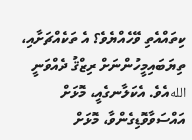ކިތައްއެތި ވޭހެއްޔެވެ؟ އެ ތަކެއްޗަށާއި، ތިޔަބައިމީހުންނަށް ރިޒްޤު ދެއްވަނީ اللهއެވެ. އެކަލާނގެއީ، މޮޅަށް އައްސަވާވޮޑިގެންވާ، މޮޅަށް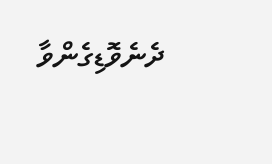ދެނެވޮޑިގެންވާ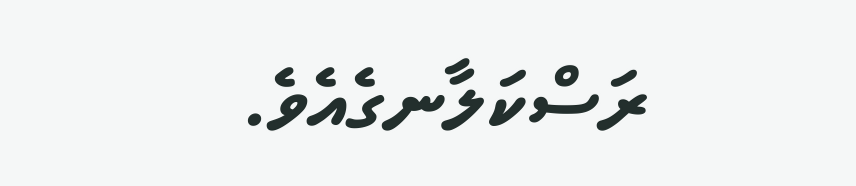ރަސްކަލާނގެއެވެ.